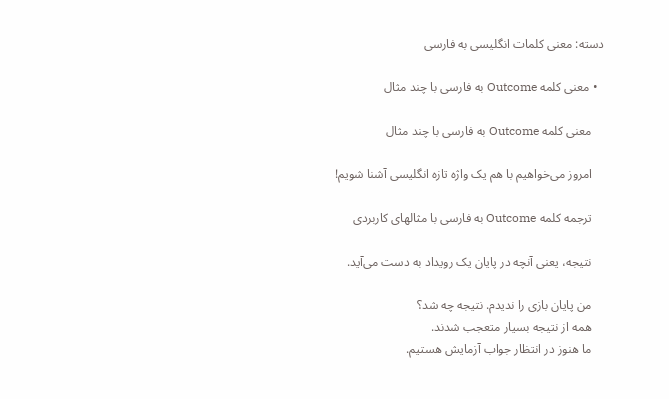دسته: معنی کلمات انگلیسی به فارسی

  • معنی کلمه Outcome به فارسی با چند مثال

    معنی کلمه Outcome به فارسی با چند مثال

    امروز می‌خواهیم با هم یک واژه تازه انگلیسی آشنا شویم!

    ترجمه کلمه Outcome به فارسی با مثالهای کاربردی

    نتیجه، یعنی آنچه در پایان یک رویداد به دست می‌آید.

    من پایان بازی را ندیدم. نتیجه چه شد؟
    همه از نتیجه بسیار متعجب شدند.
    ما هنوز در انتظار جواب آزمایش هستیم.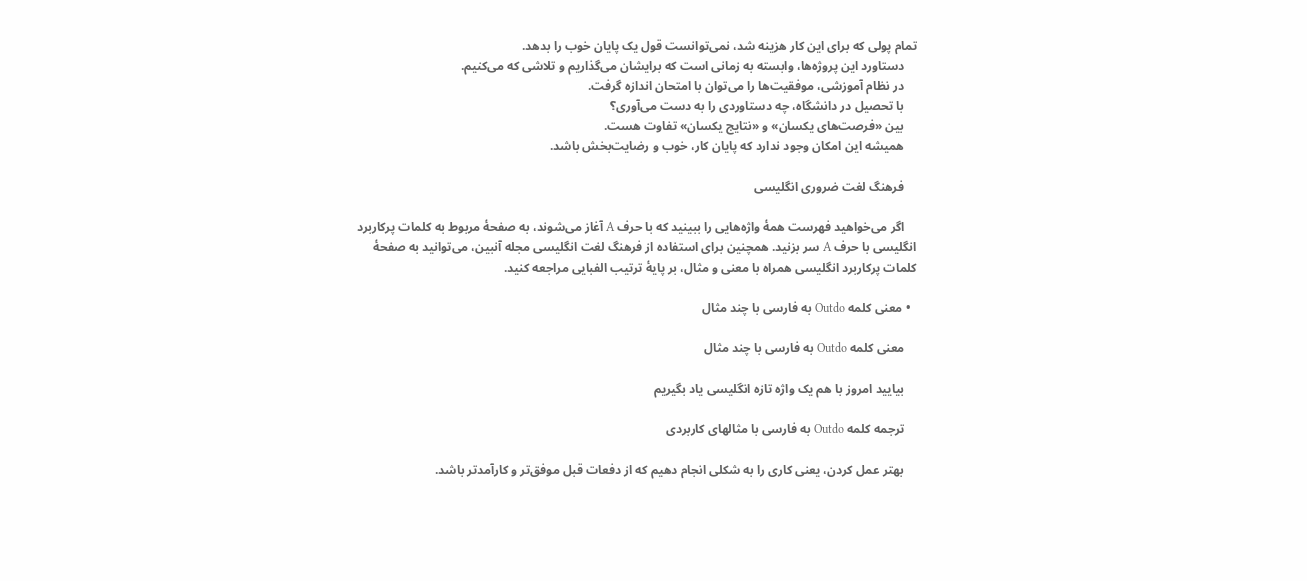تمام پولی که برای این کار هزینه شد، نمی‌توانست قول یک پایان خوب را بدهد.
    دستاورد این پروژه‌ها، وابسته به زمانی است که برایشان می‌گذاریم و تلاشی که می‌کنیم.
    در نظام آموزشی، موفقیت‌ها را می‌توان با امتحان اندازه گرفت.
    با تحصیل در دانشگاه، چه دستاوردی را به دست می‌آوری؟
    بین «فرصت‌های یکسان» و «نتایج یکسان» تفاوت هست.
    همیشه این امکان وجود ندارد که پایان کار، خوب و رضایت‌بخش باشد.

    فرهنگ لغت ضروری انگلیسی

    اگر می‌خواهید فهرست همهٔ واژه‌هایی را ببینید که با حرف A آغاز می‌شوند، به صفحهٔ مربوط به کلمات پرکاربرد انگلیسی با حرف A سر بزنید. همچنین برای استفاده از فرهنگ لغت انگلیسی مجله آنبین، می‌توانید به صفحهٔ کلمات پرکاربرد انگلیسی همراه با معنی و مثال، بر پایهٔ ترتیب الفبایی مراجعه کنید.

  • معنی کلمه Outdo به فارسی با چند مثال

    معنی کلمه Outdo به فارسی با چند مثال

    بیایید امروز با هم یک واژه تازه انگلیسی یاد بگیریم

    ترجمه کلمه Outdo به فارسی با مثالهای کاربردی

    بهتر عمل کردن، یعنی کاری را به شکلی انجام دهیم که از دفعات قبل موفق‌تر و کارآمدتر باشد.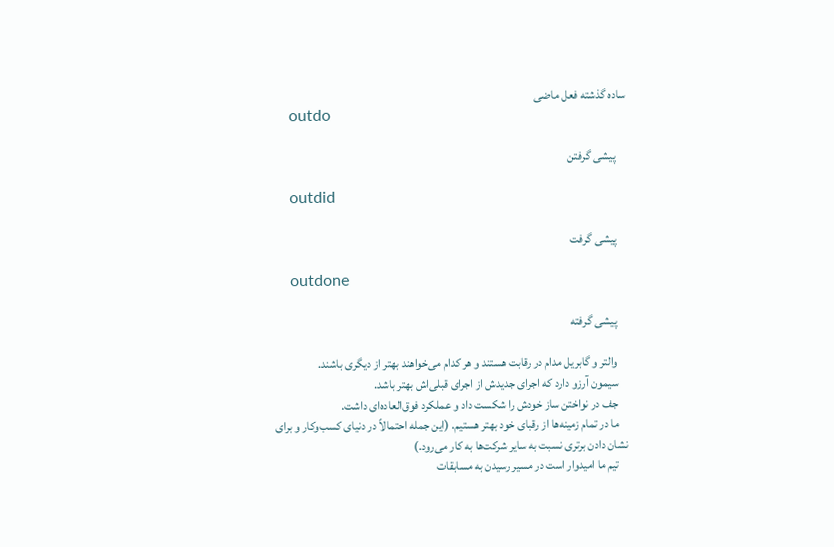ساده گذشته فعل ماضی
    outdo

    پیشی گرفتن

    outdid

    پیشی گرفت

    outdone

    پیشی گرفته

    والتر و گابریل مدام در رقابت هستند و هر کدام می‌خواهند بهتر از دیگری باشند.
    سیمون آرزو دارد که اجرای جدیدش از اجرای قبلی‌اش بهتر باشد.
    جف در نواختن ساز خودش را شکست داد و عملکرد فوق‌العاده‌ای داشت.
    ما در تمام زمینه‌ها از رقبای خود بهتر هستیم. (این جمله احتمالاً در دنیای کسب‌وکار و برای نشان دادن برتری نسبت به سایر شرکت‌ها به کار می‌رود.)
    تیم ما امیدوار است در مسیر رسیدن به مسابقات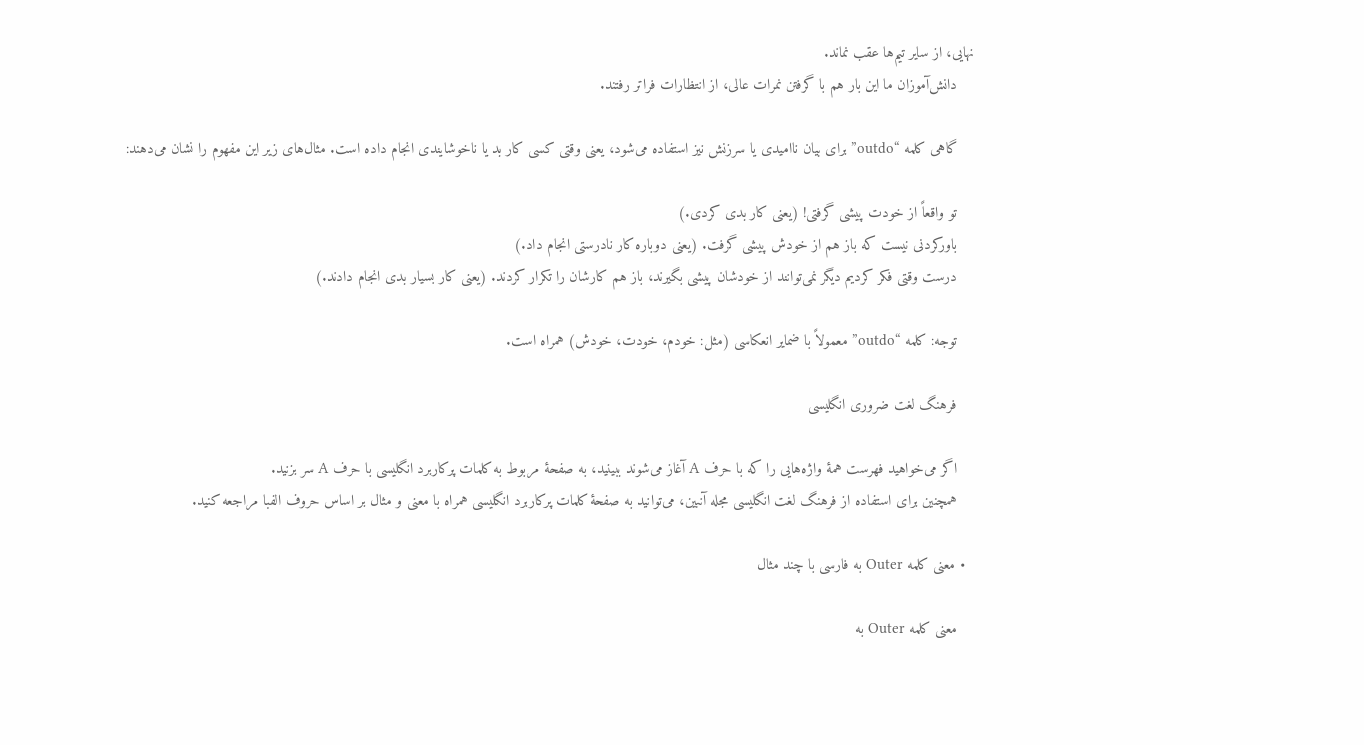نهایی، از سایر تیم‌ها عقب نماند.
    دانش‌آموزان ما این بار هم با گرفتن نمرات عالی، از انتظارات فراتر رفتند.

    گاهی کلمه “outdo” برای بیان ناامیدی یا سرزنش نیز استفاده می‌شود، یعنی وقتی کسی کار بد یا ناخوشایندی انجام داده است. مثال‌های زیر این مفهوم را نشان می‌دهند:

    تو واقعاً از خودت پیشی گرفتی! (یعنی کار بدی کردی.)
    باورکردنی نیست که باز هم از خودش پیشی گرفت. (یعنی دوباره کار نادرستی انجام داد.)
    درست وقتی فکر کردیم دیگر نمی‌توانند از خودشان پیشی بگیرند، باز هم کارشان را تکرار کردند. (یعنی کار بسیار بدی انجام دادند.)

    توجه: کلمه “outdo” معمولاً با ضمایر انعکاسی (مثل: خودم، خودت، خودش) همراه است.

    فرهنگ لغت ضروری انگلیسی

    اگر می‌خواهید فهرست همهٔ واژه‌هایی را که با حرف A آغاز می‌شوند ببینید، به صفحهٔ مربوط به کلمات پرکاربرد انگلیسی با حرف A سر بزنید.
    همچنین برای استفاده از فرهنگ لغت انگلیسی مجله آنبین، می‌توانید به صفحهٔ کلمات پرکاربرد انگلیسی همراه با معنی و مثال بر اساس حروف الفبا مراجعه کنید.

  • معنی کلمه Outer به فارسی با چند مثال

    معنی کلمه Outer به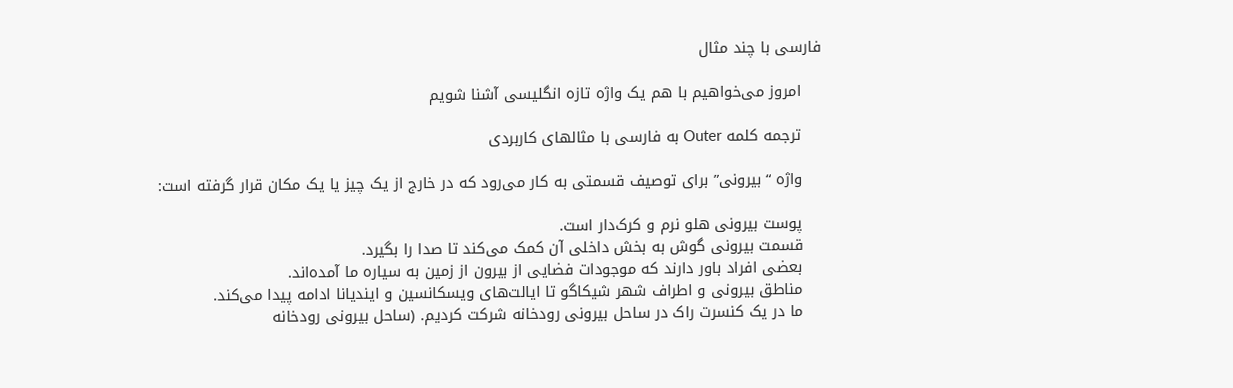فارسی با چند مثال

    امروز می‌خواهیم با هم یک واژه تازه انگلیسی آشنا شویم

    ترجمه کلمه Outer به فارسی با مثالهای کاربردی

    واژه “بیرونی” برای توصیف قسمتی به کار می‌رود که در خارج از یک چیز یا یک مکان قرار گرفته است:

    پوست بیرونی هلو نرم و کرک‌دار است.
    قسمت بیرونی گوش به بخش داخلی آن کمک می‌کند تا صدا را بگیرد.
    بعضی افراد باور دارند که موجودات فضایی از بیرون از زمین به سیاره ما آمده‌اند.
    مناطق بیرونی و اطراف شهر شیکاگو تا ایالت‌های ویسکانسین و ایندیانا ادامه پیدا می‌کند.
    ما در یک کنسرت راک در ساحل بیرونی رودخانه شرکت کردیم. (ساحل بیرونی رودخانه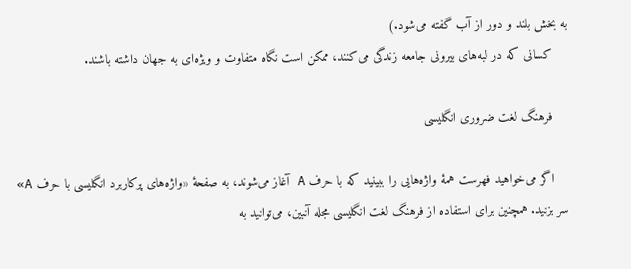به بخش بلند و دور از آب گفته می‌شود.)
    کسانی که در لبه‌های بیرونی جامعه زندگی می‌کنند، ممکن است نگاه متفاوت و ویژه‌ای به جهان داشته باشند.

    فرهنگ لغت ضروری انگلیسی

    اگر می‌خواهید فهرست همهٔ واژه‌هایی را ببینید که با حرف A آغاز می‌شوند، به صفحهٔ «واژه‌های پرکاربرد انگلیسی با حرف A» سر بزنید. همچنین برای استفاده از فرهنگ لغت انگلیسی مجله آنبین، می‌توانید به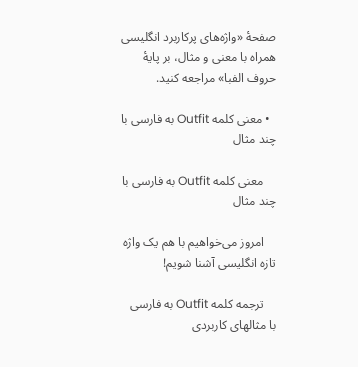صفحهٔ «واژه‌های پرکاربرد انگلیسی همراه با معنی و مثال، بر پایهٔ حروف الفبا» مراجعه کنید.

  • معنی کلمه Outfit به فارسی با چند مثال

    معنی کلمه Outfit به فارسی با چند مثال

    امروز می‌خواهیم با هم یک واژه تازه انگلیسی آشنا شویم!

    ترجمه کلمه Outfit به فارسی با مثالهای کاربردی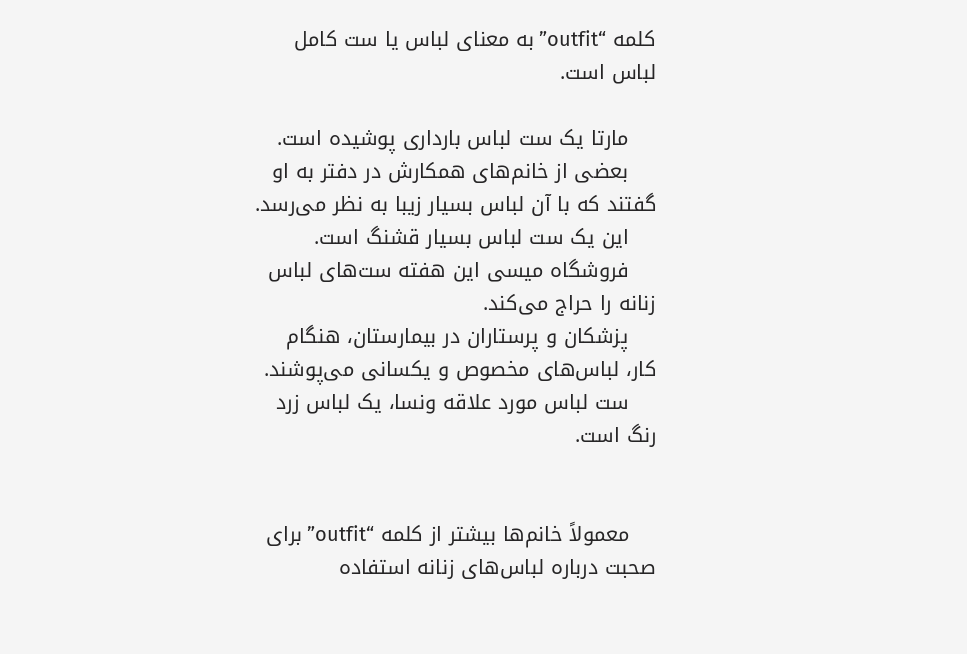کلمه “outfit” به معنای لباس یا ست کامل لباس است.

    مارتا یک ست لباس بارداری پوشیده است.
    بعضی از خانم‌های همکارش در دفتر به او گفتند که با آن لباس بسیار زیبا به نظر می‌رسد.
    این یک ست لباس بسیار قشنگ است.
    فروشگاه میسی این هفته ست‌های لباس زنانه را حراج می‌کند.
    پزشکان و پرستاران در بیمارستان، هنگام کار، لباس‌های مخصوص و یکسانی می‌پوشند.
    ست لباس مورد علاقه ونسا، یک لباس زرد رنگ است.


    معمولاً خانم‌ها بیشتر از کلمه “outfit” برای صحبت درباره لباس‌های زنانه استفاده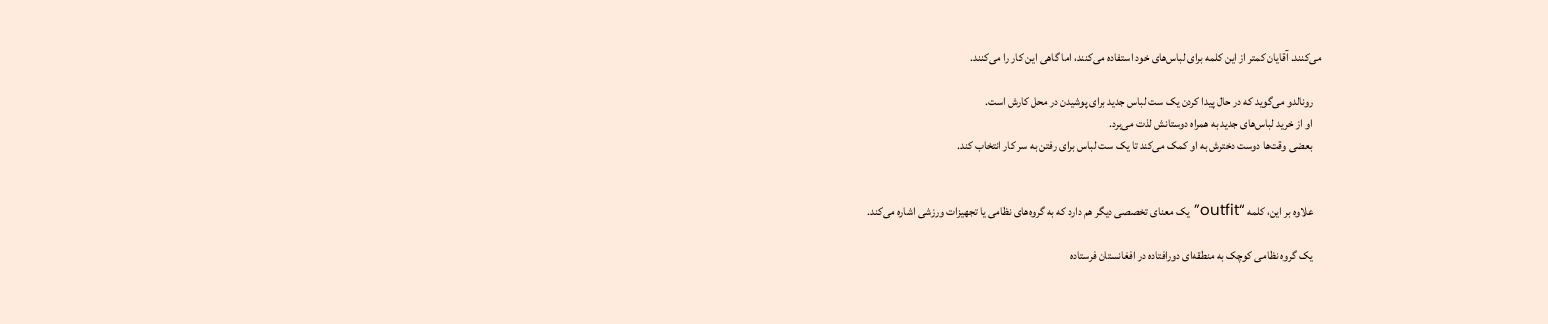می‌کنند. آقایان کمتر از این کلمه برای لباس‌های خود استفاده می‌کنند، اما گاهی این کار را می‌کنند.

    رونالدو می‌گوید که در حال پیدا کردن یک ست لباس جدید برای پوشیدن در محل کارش است.
    او از خرید لباس‌های جدید به همراه دوستانش لذت می‌برد.
    بعضی وقت‌ها دوست دخترش به او کمک می‌کند تا یک ست لباس برای رفتن به سر کار انتخاب کند.


    علاوه بر این، کلمه “outfit” یک معنای تخصصی دیگر هم دارد که به گروه‌های نظامی یا تجهیزات ورزشی اشاره می‌کند.

    یک گروه نظامی کوچک به منطقه‌ای دورافتاده در افغانستان فرستاده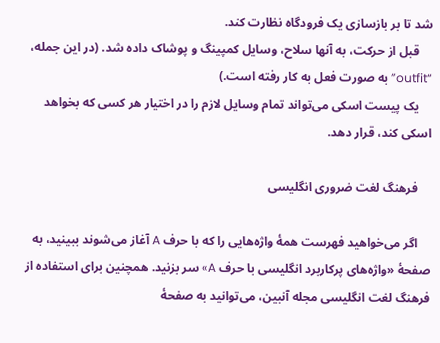شد تا بر بازسازی یک فرودگاه نظارت کند.
    قبل از حرکت، به آنها سلاح، وسایل کمپینگ و پوشاک داده شد. (در این جمله، “outfit” به صورت فعل به کار رفته است.)
    یک پیست اسکی می‌تواند تمام وسایل لازم را در اختیار هر کسی که بخواهد اسکی کند، قرار دهد.

    فرهنگ لغت ضروری انگلیسی

    اگر می‌خواهید فهرست همهٔ واژه‌هایی را که با حرف A آغاز می‌شوند ببینید، به صفحهٔ «واژه‌های پرکاربرد انگلیسی با حرف A» سر بزنید. همچنین برای استفاده از فرهنگ لغت انگلیسی مجله آنبین، می‌توانید به صفحهٔ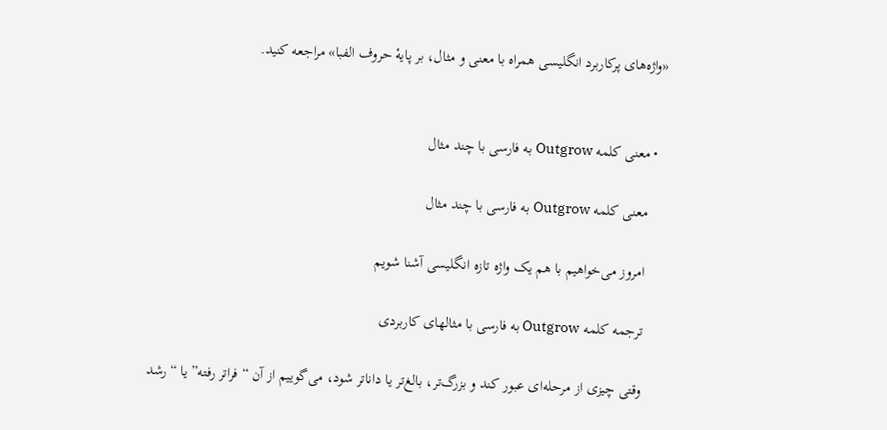«واژه‌های پرکاربرد انگلیسی همراه با معنی و مثال، بر پایهٔ حروف الفبا» مراجعه کنید.


  • معنی کلمه Outgrow به فارسی با چند مثال

    معنی کلمه Outgrow به فارسی با چند مثال

    امروز می‌خواهیم با هم یک واژه تازه انگلیسی آشنا شویم

    ترجمه کلمه Outgrow به فارسی با مثالهای کاربردی

    وقتی چیزی از مرحله‌ای عبور کند و بزرگ‌تر، بالغ‌تر یا داناتر شود، می‌گوییم از آن “فراتر رفته” یا “رشد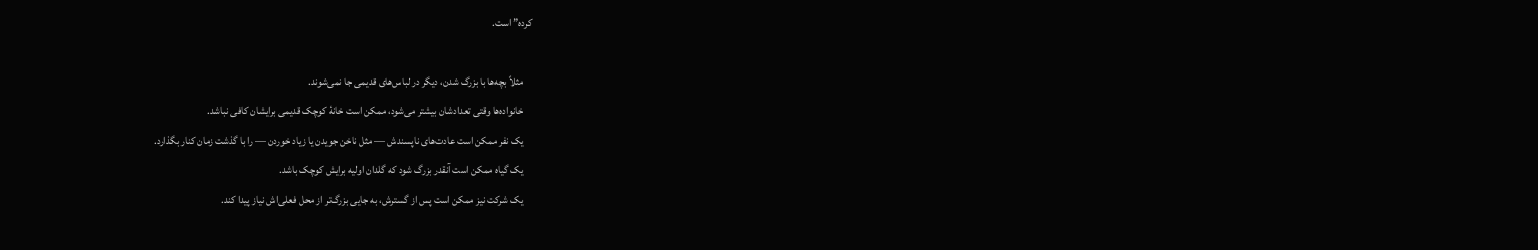کرده” است.

    مثلاً بچه‌ها با بزرگ شدن، دیگر در لباس‌های قدیمی جا نمی‌شوند.
    خانواده‌ها وقتی تعدادشان بیشتر می‌شود، ممکن است خانهٔ کوچک قدیمی برایشان کافی نباشد.
    یک نفر ممکن است عادت‌های ناپسندش — مثل ناخن جویدن یا زیاد خوردن — را با گذشت زمان کنار بگذارد.
    یک گیاه ممکن است آنقدر بزرگ شود که گلدان اولیه برایش کوچک باشد.
    یک شرکت نیز ممکن است پس از گسترش، به جایی بزرگ‌تر از محل فعلی‌اش نیاز پیدا کند.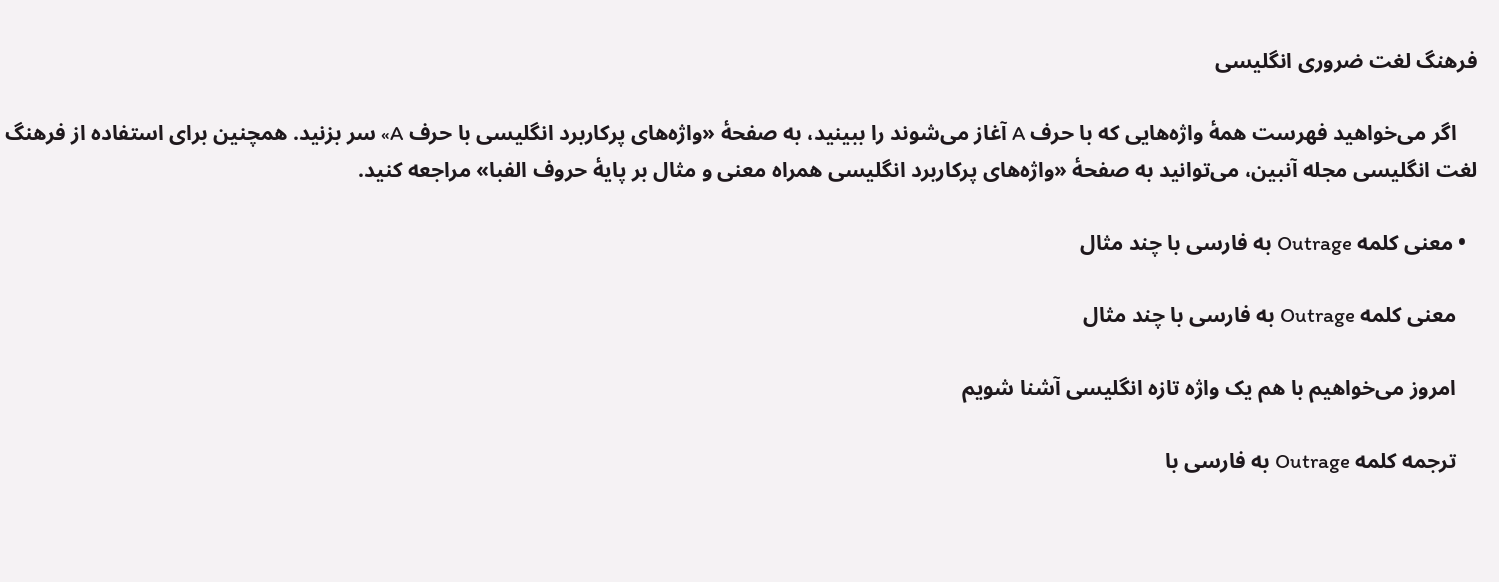فرهنگ لغت ضروری انگلیسی

    اگر می‌خواهید فهرست همهٔ واژه‌هایی که با حرف A آغاز می‌شوند را ببینید، به صفحهٔ «واژه‌های پرکاربرد انگلیسی با حرف A» سر بزنید. همچنین برای استفاده از فرهنگ لغت انگلیسی مجله آنبین، می‌توانید به صفحهٔ «واژه‌های پرکاربرد انگلیسی همراه معنی و مثال بر پایهٔ حروف الفبا» مراجعه کنید.

  • معنی کلمه Outrage به فارسی با چند مثال

    معنی کلمه Outrage به فارسی با چند مثال

    امروز می‌خواهیم با هم یک واژه تازه انگلیسی آشنا شویم

    ترجمه کلمه Outrage به فارسی با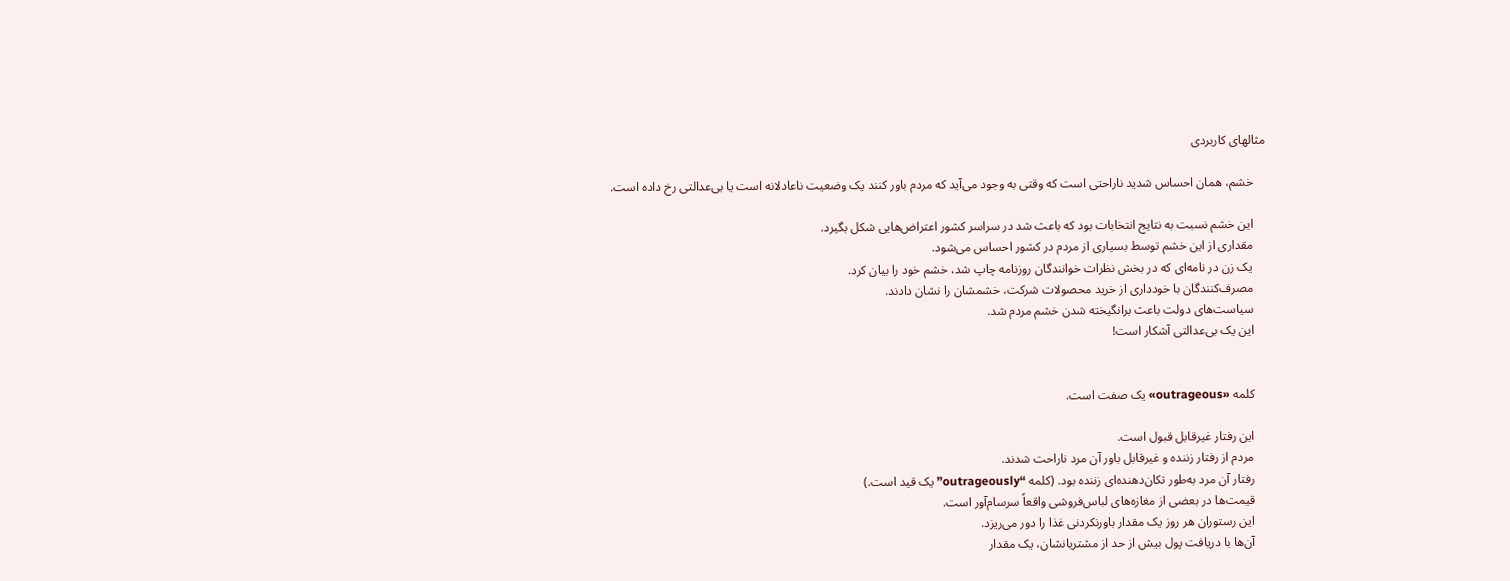مثالهای کاربردی

    خشم، همان احساس شدید ناراحتی است که وقتی به وجود می‌آید که مردم باور کنند یک وضعیت ناعادلانه است یا بی‌عدالتی رخ داده است.

    این خشم نسبت به نتایج انتخابات بود که باعث شد در سراسر کشور اعتراض‌هایی شکل بگیرد.
    مقداری از این خشم توسط بسیاری از مردم در کشور احساس می‌شود.
    یک زن در نامه‌ای که در بخش نظرات خوانندگان روزنامه چاپ شد، خشم خود را بیان کرد.
    مصرف‌کنندگان با خودداری از خرید محصولات شرکت، خشمشان را نشان دادند.
    سیاست‌های دولت باعث برانگیخته شدن خشم مردم شد.
    این یک بی‌عدالتی آشکار است!


    کلمه «outrageous» یک صفت است.

    این رفتار غیرقابل قبول است.
    مردم از رفتار زننده و غیرقابل باور آن مرد ناراحت شدند.
    رفتار آن مرد به‌طور تکان‌دهنده‌ای زننده بود. (کلمه “outrageously” یک قید است.)
    قیمت‌ها در بعضی از مغازه‌های لباس‌فروشی واقعاً سرسام‌آور است.
    این رستوران هر روز یک مقدار باورنکردنی غذا را دور می‌ریزد.
    آن‌ها با دریافت پول بیش از حد از مشتریانشان، یک مقدار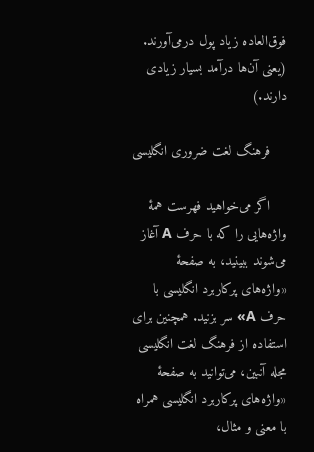فوق‌العاده زیاد پول درمی‌آورند. (یعنی آن‌ها درآمد بسیار زیادی دارند.)

    فرهنگ لغت ضروری انگلیسی

    اگر می‌خواهید فهرست همهٔ واژه‌هایی را که با حرف A آغاز می‌شوند ببینید، به صفحهٔ «واژه‌های پرکاربرد انگلیسی با حرف A» سر بزنید. همچنین برای استفاده از فرهنگ لغت انگلیسی مجله آنبین، می‌توانید به صفحهٔ «واژه‌های پرکاربرد انگلیسی همراه با معنی و مثال،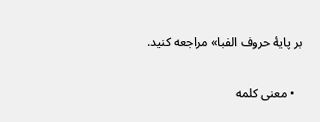بر پایهٔ حروف الفبا» مراجعه کنید.


  • معنی کلمه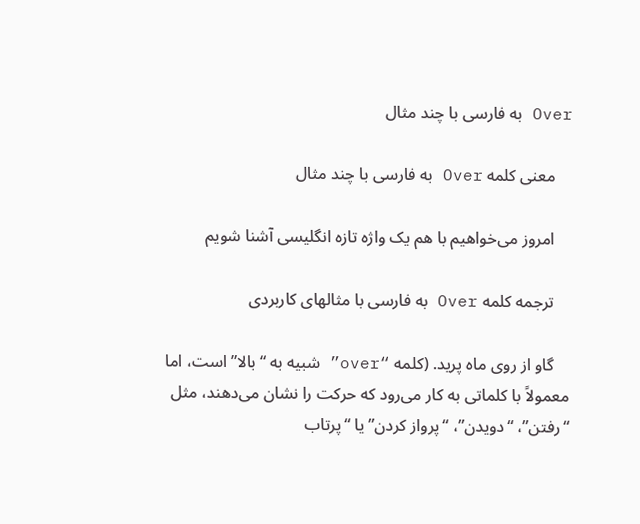Over به فارسی با چند مثال

    معنی کلمه Over به فارسی با چند مثال

    امروز می‌خواهیم با هم یک واژه تازه انگلیسی آشنا شویم

    ترجمه کلمه Over به فارسی با مثالهای کاربردی

    گاو از روی ماه پرید. (کلمه “over” شبیه به “بالا” است، اما معمولاً با کلماتی به کار می‌رود که حرکت را نشان می‌دهند، مثل “رفتن”، “دویدن”، “پرواز کردن” یا “پرتاب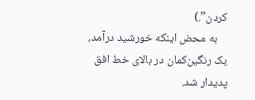کردن”.)
    به محض اینکه خورشید درآمد، یک رنگین‌کمان در بالای خط افق پدیدار شد.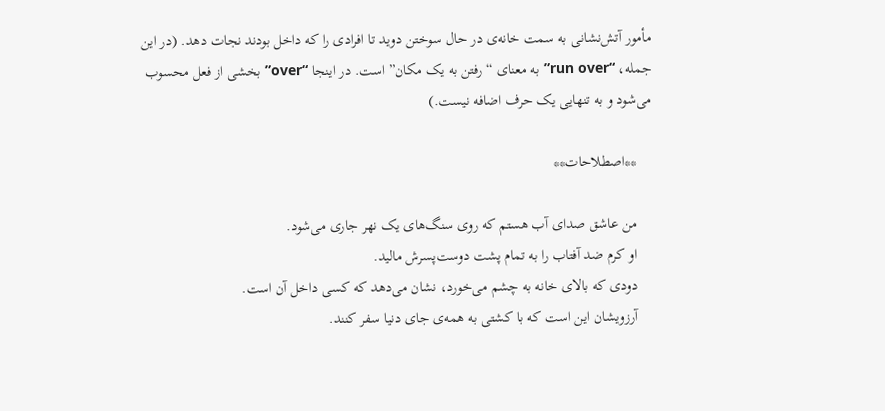مأمور آتش‌نشانی به سمت خانه‌ی در حال سوختن دوید تا افرادی را که داخل بودند نجات دهد. (در این جمله، “run over” به معنای “رفتن به یک مکان” است. در اینجا “over” بخشی از فعل محسوب می‌شود و به تنهایی یک حرف اضافه نیست.)

    **اصطلاحات**

    من عاشق صدای آب هستم که روی سنگ‌های یک نهر جاری می‌شود.
    او کرم ضد آفتاب را به تمام پشت دوست‌پسرش مالید.
    دودی که بالای خانه به چشم می‌خورد، نشان می‌دهد که کسی داخل آن است.
    آرزویشان این است که با کشتی به همه‌ی جای دنیا سفر کنند.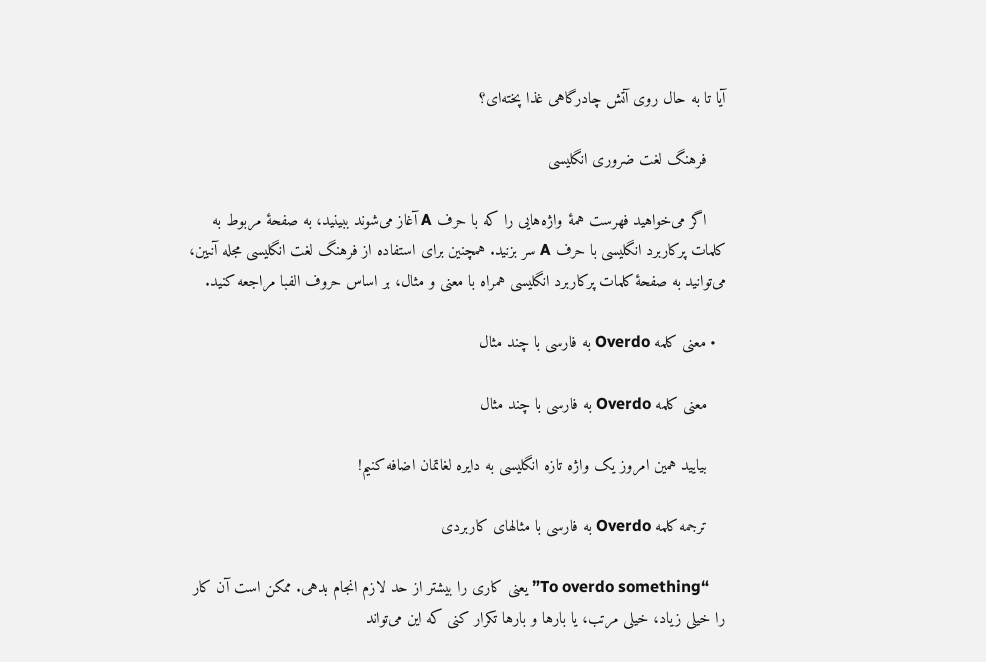آیا تا به حال روی آتش چادرگاهی غذا پخته‌ای؟

    فرهنگ لغت ضروری انگلیسی

    اگر می‌خواهید فهرست همهٔ واژه‌هایی را که با حرف A آغاز می‌شوند ببینید، به صفحهٔ مربوط به کلمات پرکاربرد انگلیسی با حرف A سر بزنید. همچنین برای استفاده از فرهنگ لغت انگلیسی مجله آنبین، می‌توانید به صفحهٔ کلمات پرکاربرد انگلیسی همراه با معنی و مثال، بر اساس حروف الفبا مراجعه کنید.

  • معنی کلمه Overdo به فارسی با چند مثال

    معنی کلمه Overdo به فارسی با چند مثال

    بیایید همین امروز یک واژه تازه انگلیسی به دایره لغاتمان اضافه کنیم!

    ترجمه کلمه Overdo به فارسی با مثالهای کاربردی

    “To overdo something” یعنی کاری را بیشتر از حد لازم انجام بدهی. ممکن است آن کار را خیلی زیاد، خیلی مرتب، یا بارها و بارها تکرار کنی که این می‌تواند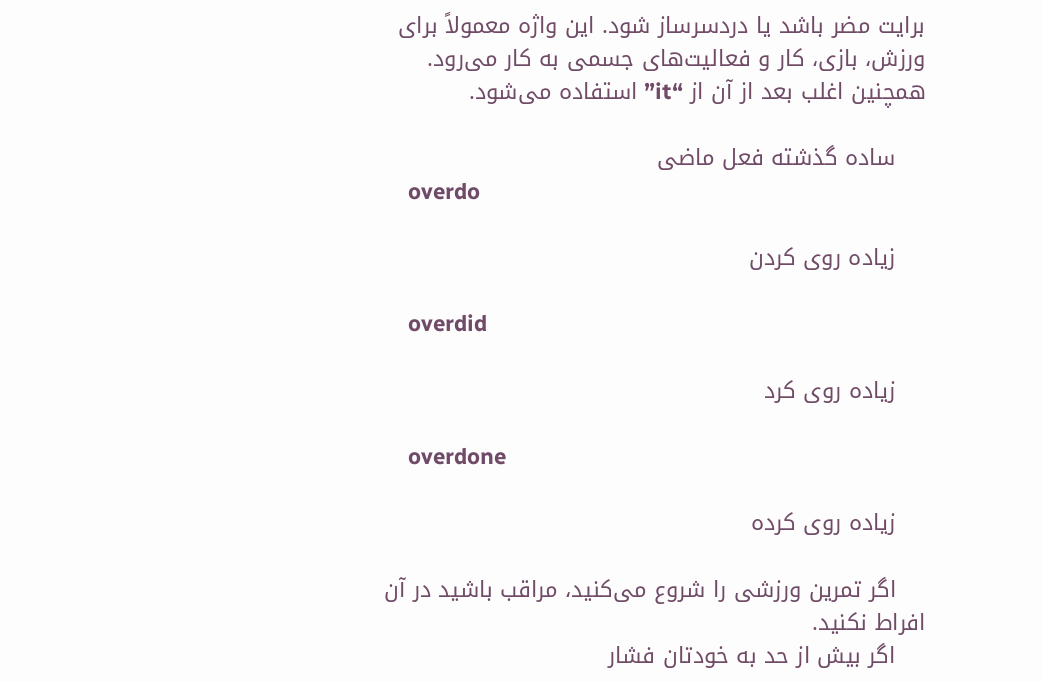برایت مضر باشد یا دردسرساز شود. این واژه معمولاً برای ورزش، بازی، کار و فعالیت‌های جسمی به کار می‌رود. همچنین اغلب بعد از آن از “it” استفاده می‌شود.

    ساده گذشته فعل ماضی
    overdo

    زیاده روی کردن

    overdid

    زیاده روی کرد

    overdone

    زیاده روی کرده

    اگر تمرین ورزشی را شروع می‌کنید، مراقب باشید در آن افراط نکنید.
    اگر بیش از حد به خودتان فشار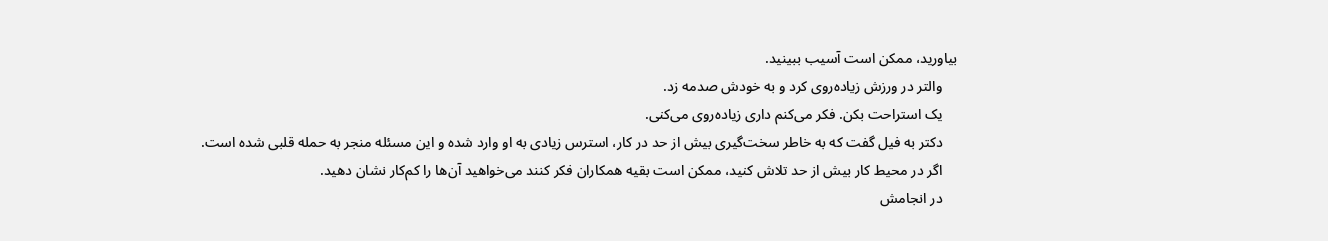بیاورید، ممکن است آسیب ببینید.
    والتر در ورزش زیاده‌روی کرد و به خودش صدمه زد.
    یک استراحت بکن. فکر می‌کنم داری زیاده‌روی می‌کنی.
    دکتر به فیل گفت که به خاطر سخت‌گیری بیش از حد در کار، استرس زیادی به او وارد شده و این مسئله منجر به حمله قلبی شده است.
    اگر در محیط کار بیش از حد تلاش کنید، ممکن است بقیه همکاران فکر کنند می‌خواهید آن‌ها را کم‌کار نشان دهید.
    در انجامش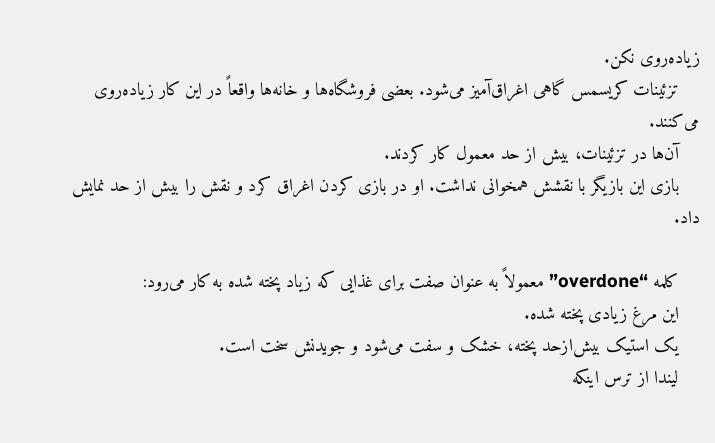زیاده‌روی نکن.
    تزئینات کریسمس گاهی اغراق‌آمیز می‌شود. بعضی فروشگاه‌ها و خانه‌ها واقعاً در این کار زیاده‌روی می‌کنند.
    آن‌ها در تزئینات، بیش از حد معمول کار کردند.
    بازی این بازیگر با نقشش همخوانی نداشت. او در بازی کردن اغراق کرد و نقش را بیش از حد نمایش داد.

    کلمه “overdone” معمولاً به عنوان صفت برای غذایی که زیاد پخته شده به کار می‌رود:
    این مرغ زیادی پخته شده.
    یک استیک بیش‌ازحد پخته، خشک و سفت می‌شود و جویدنش سخت است.
    لیندا از ترس اینکه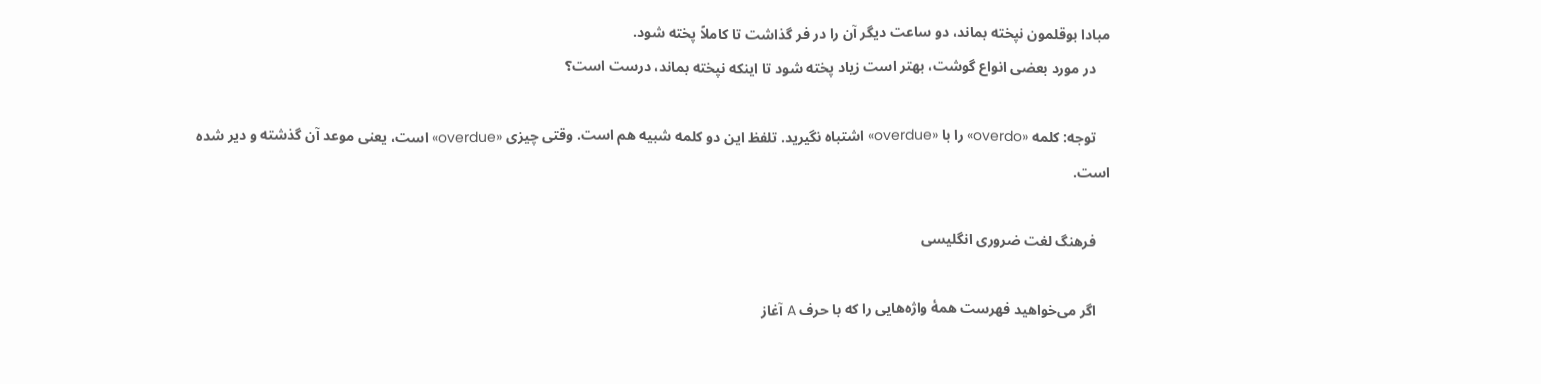مبادا بوقلمون نپخته بماند، دو ساعت دیگر آن را در فر گذاشت تا کاملاً پخته شود.
    در مورد بعضی انواع گوشت، بهتر است زیاد پخته شود تا اینکه نپخته بماند، درست است؟

    توجه: کلمه «overdo» را با «overdue» اشتباه نگیرید. تلفظ این دو کلمه شبیه هم است. وقتی چیزی «overdue» است، یعنی موعد آن گذشته و دیر شده است.

    فرهنگ لغت ضروری انگلیسی

    اگر می‌خواهید فهرست همهٔ واژه‌هایی را که با حرف A آغاز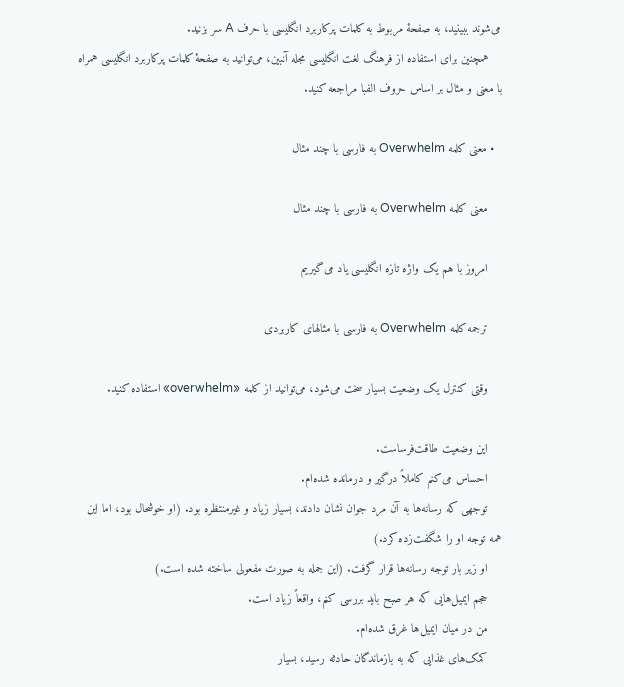می‌شوند ببینید، به صفحهٔ مربوط به کلمات پرکاربرد انگلیسی با حرف A سر بزنید.
    همچنین برای استفاده از فرهنگ لغت انگلیسی مجله آنبین، می‌توانید به صفحهٔ کلمات پرکاربرد انگلیسی همراه با معنی و مثال بر اساس حروف الفبا مراجعه کنید.

  • معنی کلمه Overwhelm به فارسی با چند مثال

    معنی کلمه Overwhelm به فارسی با چند مثال

    امروز با هم یک واژه تازه انگلیسی یاد می‌گیریم

    ترجمه کلمه Overwhelm به فارسی با مثالهای کاربردی

    وقتی کنترل یک وضعیت بسیار سخت می‌شود، می‌توانید از کلمه «overwhelm» استفاده کنید.

    این وضعیت طاقت‌فرساست.
    احساس می‌کنم کاملاً درگیر و درمانده شده‌ام.
    توجهی که رسانه‌ها به آن مرد جوان نشان دادند، بسیار زیاد و غیرمنتظره بود. (او خوشحال بود، اما این همه توجه او را شگفت‌زده کرد.)
    او زیر بار توجه رسانه‌ها قرار گرفت. (این جمله به صورت مفعولی ساخته شده است.)
    حجم ایمیل‌هایی که هر صبح باید بررسی کنم، واقعاً زیاد است.
    من در میان ایمیل‌ها غرق شده‌ام.
    کمک‌های غذایی که به بازماندگان حادثه رسید، بسیار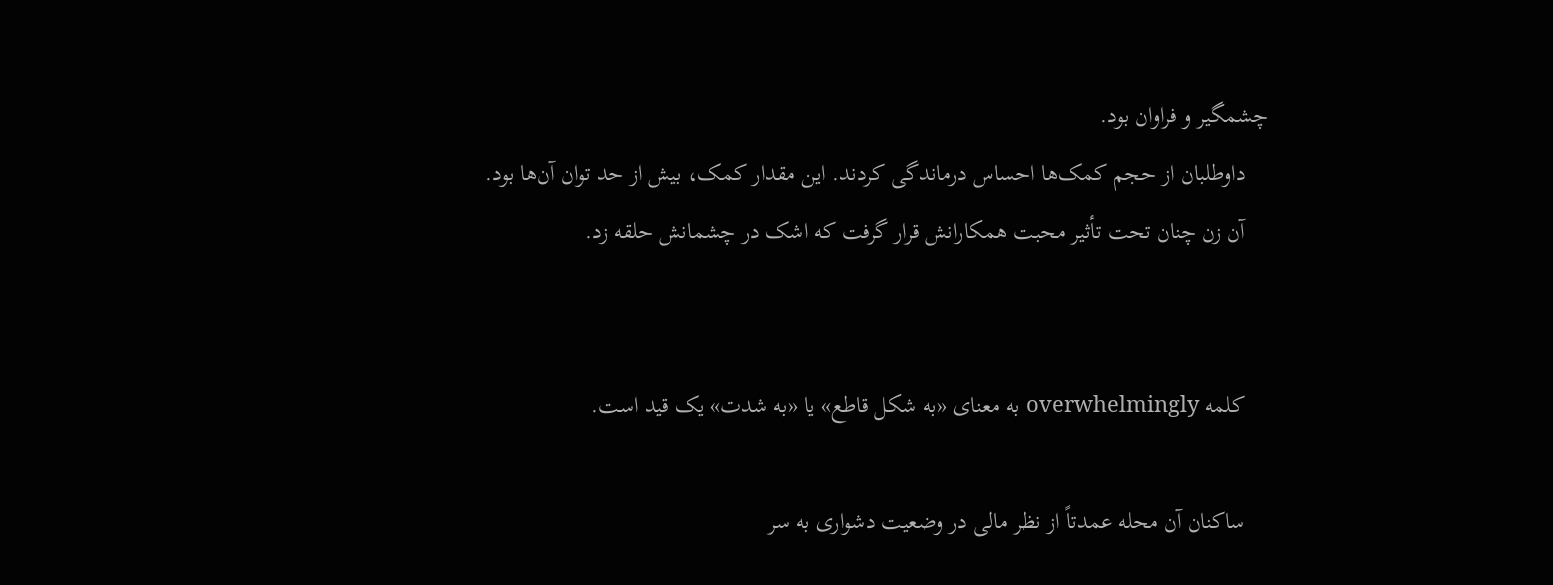چشمگیر و فراوان بود.
    داوطلبان از حجم کمک‌ها احساس درماندگی کردند. این مقدار کمک، بیش از حد توان آن‌ها بود.
    آن زن چنان تحت تأثیر محبت همکارانش قرار گرفت که اشک در چشمانش حلقه زد.


    کلمه overwhelmingly به معنای «به شکل قاطع» یا «به شدت» یک قید است.

    ساکنان آن محله عمدتاً از نظر مالی در وضعیت دشواری به سر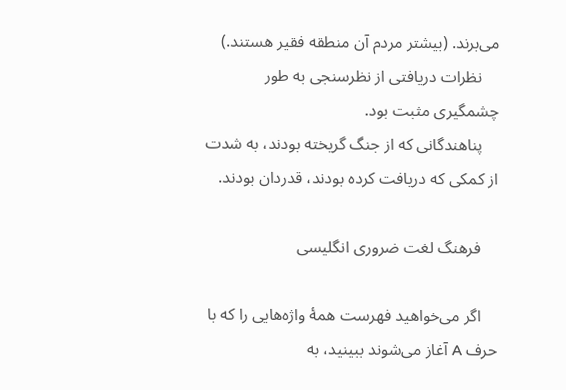می‌برند. (بیشتر مردم آن منطقه فقیر هستند.)
    نظرات دریافتی از نظرسنجی به طور چشمگیری مثبت بود.
    پناهندگانی که از جنگ گریخته بودند، به شدت از کمکی که دریافت کرده بودند، قدردان بودند.

    فرهنگ لغت ضروری انگلیسی

    اگر می‌خواهید فهرست همهٔ واژه‌هایی را که با حرف A آغاز می‌شوند ببینید، به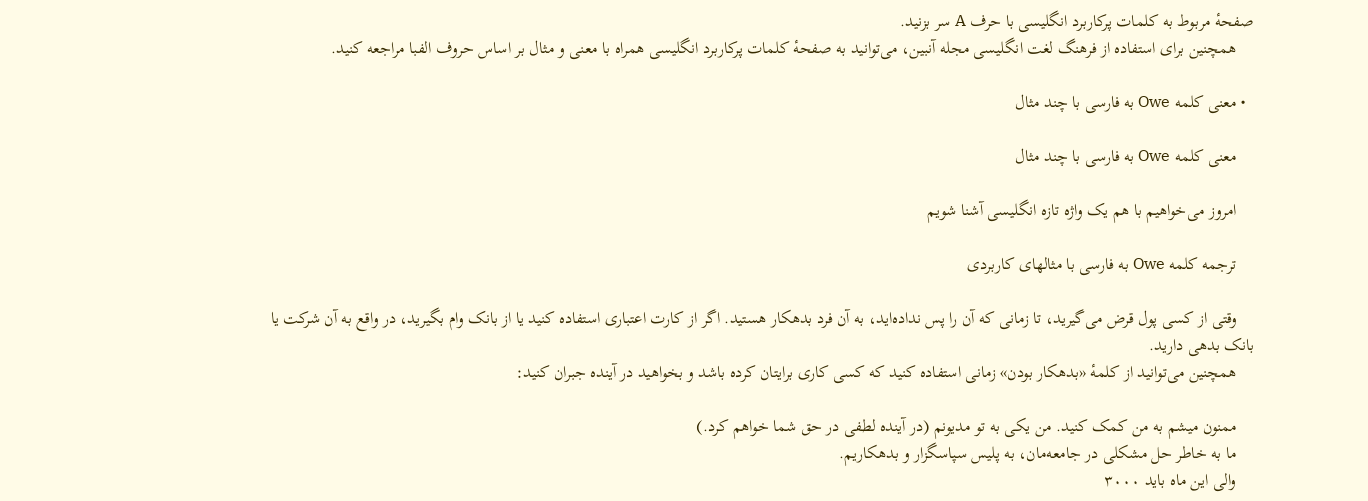صفحهٔ مربوط به کلمات پرکاربرد انگلیسی با حرف A سر بزنید.
    همچنین برای استفاده از فرهنگ لغت انگلیسی مجله آنبین، می‌توانید به صفحهٔ کلمات پرکاربرد انگلیسی همراه با معنی و مثال بر اساس حروف الفبا مراجعه کنید.

  • معنی کلمه Owe به فارسی با چند مثال

    معنی کلمه Owe به فارسی با چند مثال

    امروز می‌خواهیم با هم یک واژه تازه انگلیسی آشنا شویم

    ترجمه کلمه Owe به فارسی با مثالهای کاربردی

    وقتی از کسی پول قرض می‌گیرید، تا زمانی که آن را پس نداده‌اید، به آن فرد بدهکار هستید. اگر از کارت اعتباری استفاده کنید یا از بانک وام بگیرید، در واقع به آن شرکت یا بانک بدهی دارید.
    همچنین می‌توانید از کلمهٔ «بدهکار بودن» زمانی استفاده کنید که کسی کاری برایتان کرده باشد و بخواهید در آینده جبران کنید:

    ممنون میشم به من کمک کنید. من یکی به تو مدیونم (در آینده لطفی در حق شما خواهم کرد.)
    ما به خاطر حل مشکلی در جامعه‌مان، به پلیس سپاسگزار و بدهکاریم.
    والی این ماه باید ۳۰۰۰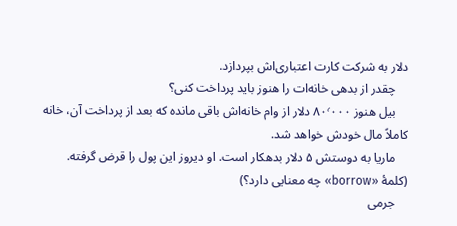دلار به شرکت کارت اعتباری‌اش بپردازد.
    چقدر از بدهی خانه‌ات را هنوز باید پرداخت کنی؟
    بیل هنوز ۸۰٬۰۰۰ دلار از وام خانه‌اش باقی مانده که بعد از پرداخت آن، خانه کاملاً مال خودش خواهد شد.
    ماریا به دوستش ۵ دلار بدهکار است. او دیروز این پول را قرض گرفته. (کلمهٔ «borrow» چه معنایی دارد؟)
    جرمی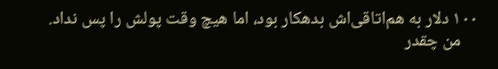۱۰۰ دلار به هم‌اتاقی‌اش بدهکار بود، اما هیچ وقت پولش را پس نداد.
    من چقدر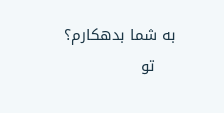به شما بدهکارم؟
    تو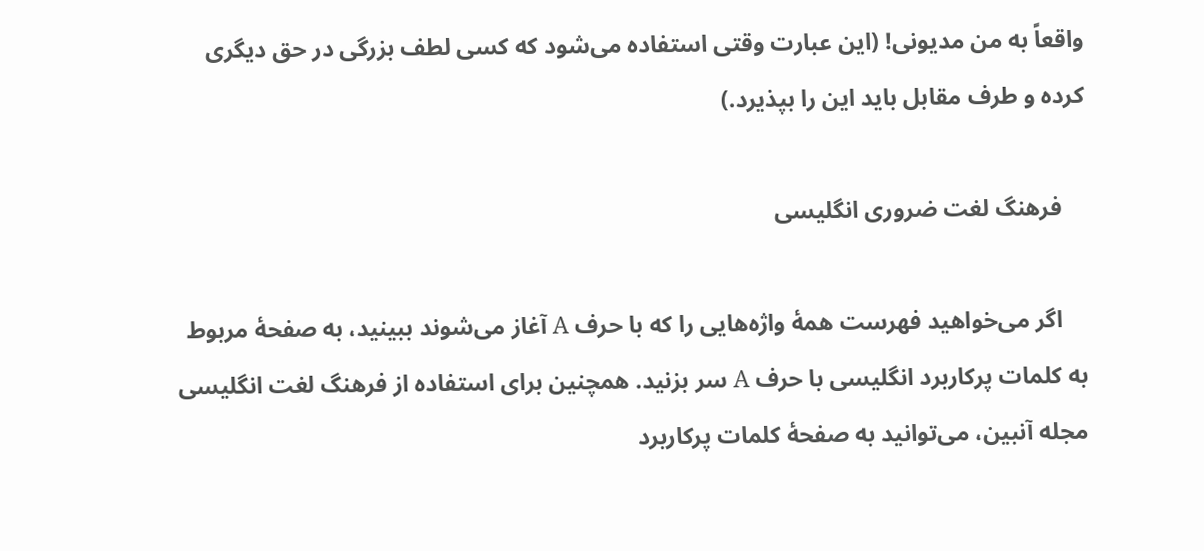واقعاً به من مدیونی! (این عبارت وقتی استفاده می‌شود که کسی لطف بزرگی در حق دیگری کرده و طرف مقابل باید این را بپذیرد.)

    فرهنگ لغت ضروری انگلیسی

    اگر می‌خواهید فهرست همهٔ واژه‌هایی را که با حرف A آغاز می‌شوند ببینید، به صفحهٔ مربوط به کلمات پرکاربرد انگلیسی با حرف A سر بزنید. همچنین برای استفاده از فرهنگ لغت انگلیسی مجله آنبین، می‌توانید به صفحهٔ کلمات پرکاربرد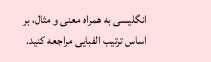انگلیسی به همراه معنی و مثال، بر اساس ترتیب الفبایی مراجعه کنید.